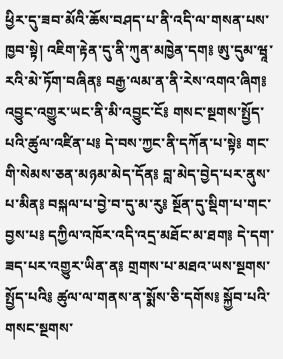ཕྱིར་དུ་ཟབ་མོའི་ཆོས་བཤད་པ་ནི་འདི་ལ་གསན་པས་ཁྱབ་སྟེ། འཇིག་རྟེན་དུ་ནི་ཀུན་མཁྱེན་དག༔ ཨུ་དུམ་ཝཱ་རའི་མེ་ཏོག་བཞིན༔ བརྒྱ་ལམ་ན་ནི་རེས་འགའ་ཞིག༔ འབྱུང་འགྱུར་ཡང་ནི་མི་འབྱུང་ངོ༔ གསང་སྔགས་སྤྱོད་པའི་ཚུལ་འཛིན་པ༔ དེ་བས་ཀྱང་ནི་དཀོན་པ་སྟེ༔ གང་གི་སེམས་ཅན་མཉམ་མེད་དོན༔ བླ་མེད་བྱེད་པར་ནུས་པ་མིན༔ བསྐལ་པ་བྱེ་བ་དུ་མ་རུ༔ སྔོན་དུ་སྡིག་པ་གང་བྱས་པ༔ དཀྱིལ་འཁོར་འདི་འདྲ་མཐོང་མ་ཐག༔ དེ་དག་ཟད་པར་འགྱུར་ཡིན་ན༔ གྲགས་པ་མཐའ་ཡས་སྔགས་སྤྱོད་པའི༔ ཚུལ་ལ་གནས་ན་སྨོས་ཅི་དགོས༔ སྐྱོབ་པའི་གསང་སྔགས་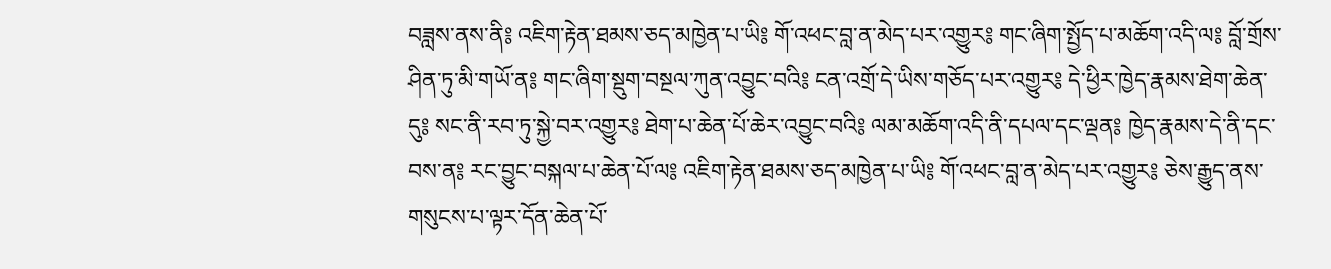བཟླས་ནས་ནི༔ འཇིག་རྟེན་ཐམས་ཅད་མཁྱེན་པ་ཡི༔ གོ་འཕང་བླ་ན་མེད་པར་འགྱུར༔ གང་ཞིག་སྤྱོད་པ་མཆོག་འདི་ལ༔ བློ་གྲོས་ཤིན་ཏུ་མི་གཡོ་ན༔ གང་ཞིག་སྡུག་བསྔལ་ཀུན་འབྱུང་བའི༔ ངན་འགྲོ་དེ་ཡིས་གཅོད་པར་འགྱུར༔ དེ་ཕྱིར་ཁྱེད་རྣམས་ཐེག་ཆེན་དུ༔ སང་ནི་རབ་ཏུ་སྐྱེ་བར་འགྱུར༔ ཐེག་པ་ཆེན་པོ་ཆེར་འབྱུང་བའི༔ ལམ་མཆོག་འདི་ནི་དཔལ་དང་ལྡན༔ ཁྱེད་རྣམས་དེ་ནི་དང་བས་ན༔ རང་བྱུང་བསྐལ་པ་ཆེན་པོ་ལ༔ འཇིག་རྟེན་ཐམས་ཅད་མཁྱེན་པ་ཡི༔ གོ་འཕང་བླ་ན་མེད་པར་འགྱུར༔ ཅེས་རྒྱུད་ནས་གསུངས་པ་ལྟར་དོན་ཆེན་པོ་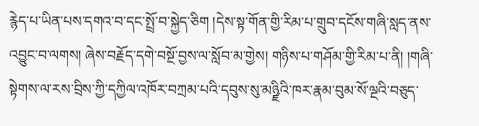རྙེད་པ་ཡིན་པས་དགའ་བ་དང་སྤྲོ་བ་སྐྱེད་ཅིག །དེས་སྟ་གོན་གྱི་རིམ་པ་གྲུབ་དངོས་གཞི་སླད་ནས་འབྱུང་བ་ལགས། ཞེས་བརྗོད་དགེ་བསྔོ་བྱས་ལ་སློབ་མ་གྱེས། གཉིས་པ་གཤོམ་གྱི་རིམ་པ་ནི། །གཞི་སྟེགས་ལ་རས་བྲིས་ཀྱི་དཀྱིལ་འཁོར་བཀྲམ་པའི་དབུས་སུ་མཉྫིའི་ཁར་རྣམ་བུམ་སོ་ལྔའི་བཅུད་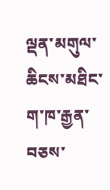ལྡན་མགུལ་ཆིངས་མཐིང་ག་ཁ་རྒྱན་བཅས་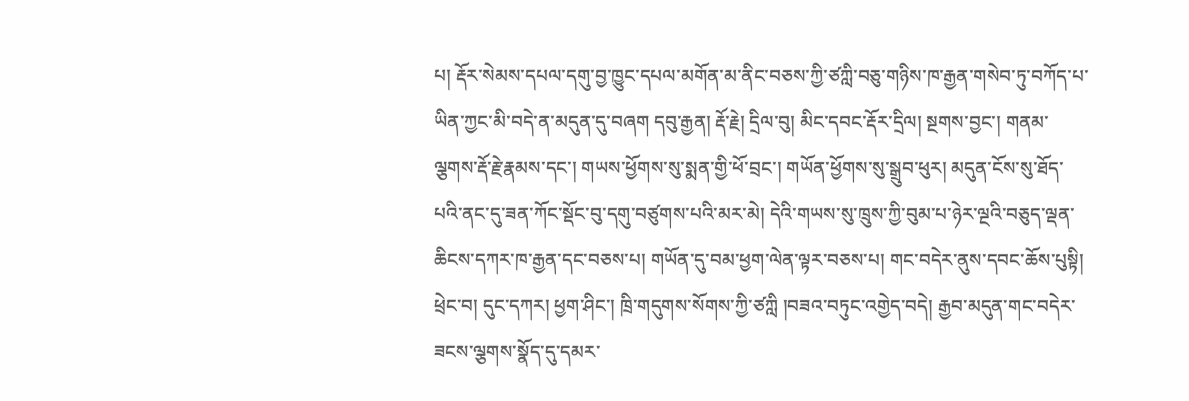པ། རྡོར་སེམས་དཔལ་དགུ་བྱ་ཁྱུང་དཔལ་མགོན་མ་ནིང་བཅས་ཀྱི་ཙཀླི་བཅུ་གཉིས་ཁ་རྒྱན་གསེབ་ཏུ་བཀོད་པ་ཡིན་ཀྱང་མི་བདེ་ན་མདུན་དུ་བཞག དབུ་རྒྱན། རྡོ་རྗེ། དྲིལ་བུ། མིང་དབང་རྡོར་དྲིལ། སྔགས་བྱང་། གནམ་ལྕགས་རྡོ་རྗེ་རྣམས་དང་། གཡས་ཕྱོགས་སུ་སྨན་གྱི་ཕོ་བྲང་། གཡོན་ཕྱོགས་སུ་སྒྲུབ་ཕུར། མདུན་ངོས་སུ་ཐོད་པའི་ནང་དུ་ཟན་ཀོང་སྡོང་བུ་དགུ་བཙུགས་པའི་མར་མེ། དེའི་གཡས་སུ་ཁྲུས་ཀྱི་བུམ་པ་ཉེར་ལྔའི་བཅུད་ལྡན་ཆིངས་དཀར་ཁ་རྒྱན་དང་བཅས་པ། གཡོན་དུ་བམ་ཕྱག་ལེན་ལྟར་བཅས་པ། གང་བདེར་ནུས་དབང་ཆོས་པུསྟི། ཕྲེང་བ། དུང་དཀར། ཕྱག་ཤིང་། ཁྲི་གདུགས་སོགས་ཀྱི་ཙཀླི །བཟའ་བཏུང་འགྱེད་བདེ། རྒྱབ་མདུན་གང་བདེར་ཟངས་ལྕགས་སྣོད་དུ་དམར་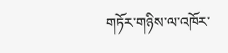གཏོར་གཉིས་ལ་འཁོར་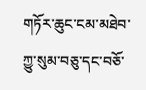གཏོར་ཆུང་ངམ་མཐེབ་ཀྱུ་སུམ་བཅུ་དང་བཅོ་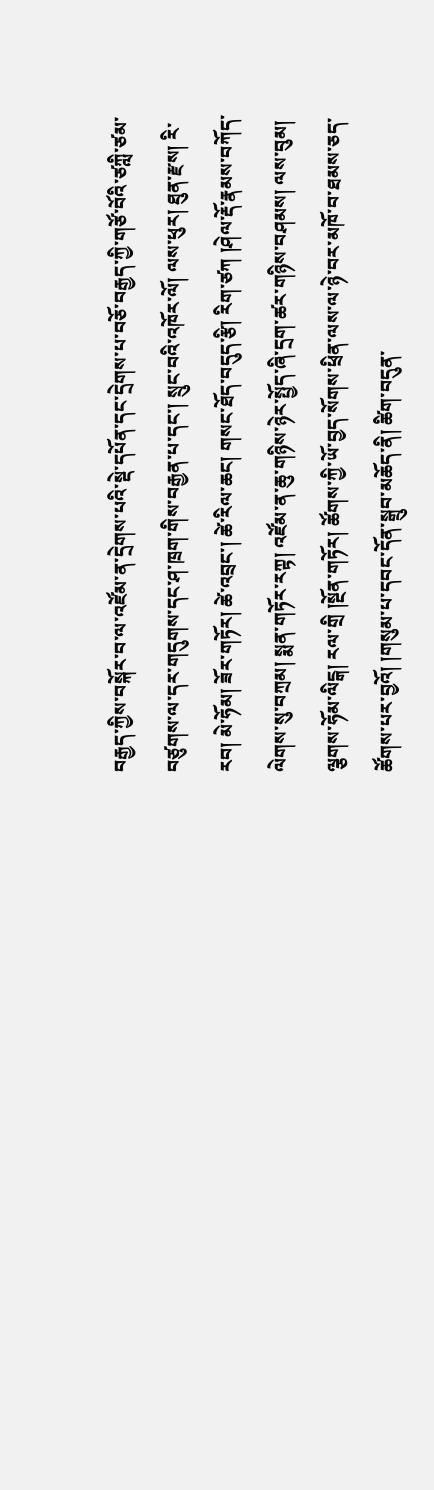བརྒྱད་ཀྱིས་བསྐོར་བ་ལ་འཛོམ་ན་དྲེགས་པའི་སྡེ་དཔོན་དང་དྲེགས་པ་བཅོ་བརྒྱད་ཀྱི་གཙོ་བོའི་ཙཀླི་ཙམ་བཙུགས་ལ་དར་གདུགས་དང་ཤ་ཁྲག་གིས་བརྒྱན་པ་དང་། སྲུང་བའི་འཁོར་ལོ། ལས་ཕུར། ཐུན་རྫས། རི་རབ། མེ་ཧོམ། ཟོར་གཏོར། ཚེ་འབྲང་། ཚེ་རིལ་ཆང། གསང་ཐོད་བདུད་རྩི། རིག་ཙཀ །ཤེལ་རྡོ་རྣམས་བཀོད་ལེགས་སུ་བཀྲམ། སྨན་གཏོར་རཀྟ། འཛོམ་ན་ཆུ་གཉིས་ཉེར་སྤྱོད་ཞི་དྲག་ཚར་གཉིས་བཤམས། ལས་བུམ། ལྕགས་ཧོམ་ལིངྒ། རལ་གྲི །སྔོན་གཏོར། ཚོགས་ཀྱི་ཡོ་བྱད་སོགས་ཕྲིན་ལས་ལ་ཉེ་བར་མཁོ་བ་ཐམས་ཅད་ཚོགས་པར་བྱའོ། །གསུམ་པ་དབང་དོན་སྒྲུབ་མཆོད་ནི། ཚིག་བདུན་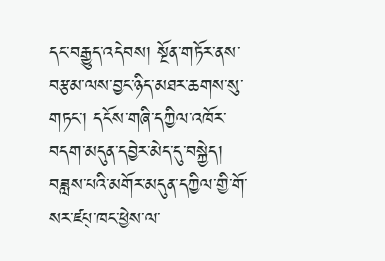དང་བརྒྱུད་འདེབས། སྔོན་གཏོར་ནས་བརྩམ་ལས་བྱང་ཉིད་མཐར་ཆགས་སུ་གཏང་། དངོས་གཞི་དཀྱིལ་འཁོར་བདག་མདུན་དབྱེར་མེད་དུ་བསྐྱེད། བཟླས་པའི་མགོར་མདུན་དཀྱིལ་གྱི་གོ་སར་ཛཔ྄་ཁང་ཕྱེས་ལ་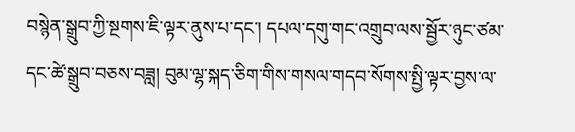བསྙེན་སྒྲུབ་ཀྱི་སྔགས་ཇི་ལྟར་ནུས་པ་དང་། དཔལ་དགུ་གང་འགྲུབ་ལས་སྦྱོར་ཉུང་ཙམ་དང་ཚེ་སྒྲུབ་བཅས་བཟླ། བུམ་ལྷ་སྐད་ཅིག་གིས་གསལ་གདབ་སོགས་སྤྱི་ལྟར་བྱས་ལ་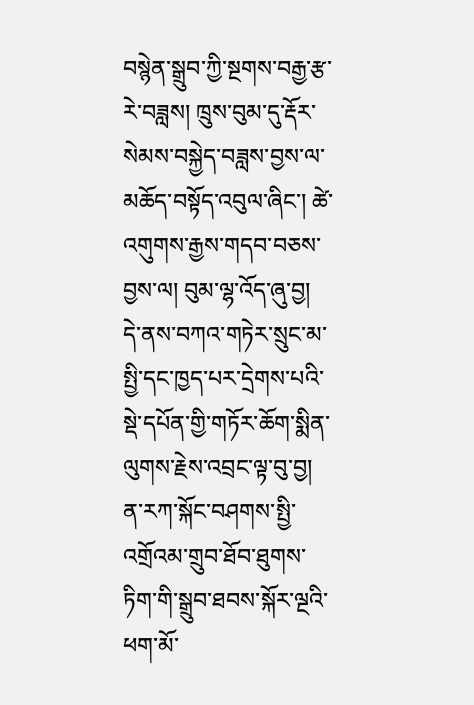བསྙེན་སྒྲུབ་ཀྱི་སྔགས་བརྒྱ་རྩ་རེ་བཟླས། ཁྲུས་བུམ་དུ་རྡོར་སེམས་བསྐྱེད་བཟླས་བྱས་ལ་མཆོད་བསྟོད་འབུལ་ཞིང་། ཚེ་འགུགས་རྒྱས་གདབ་བཅས་བྱས་ལ། བུམ་ལྷ་འོད་ཞུ་བྱ། དེ་ནས་བཀའ་གཏེར་སྲུང་མ་སྤྱི་དང་ཁྱད་པར་དྲེགས་པའི་སྡེ་དཔོན་གྱི་གཏོར་ཆོག་སྨིན་ལུགས་རྗེས་འབྲང་ལྟ་བུ་བྱ། ན་རཀ་སྐོང་བཤགས་སྤྱི་འགྲོའམ་གྲུབ་ཐོབ་ཐུགས་ཏིག་གི་སྒྲུབ་ཐབས་སྐོར་ལྔའི་ཕག་མོ་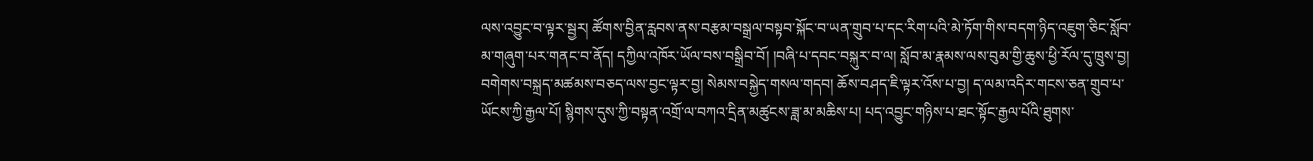ལས་འབྱུང་བ་ལྟར་སྦྱར། ཚོགས་བྱིན་རླབས་ནས་བརྩམ་བསྒྲལ་བསྟབ་སྐོང་བ་ཡན་གྲུབ་པ་དང་རིག་པའི་མེ་ཏོག་གིས་བདག་ཉིད་འཇུག་ཅིང་སློབ་མ་གཞུག་པར་གནང་བ་ནོད། དཀྱིལ་འཁོར་ཡོལ་བས་བསྒྲིབ་བོ། །བཞི་པ་དབང་བསྐུར་བ་ལ། སློབ་མ་རྣམས་ལས་བུམ་གྱི་ཆུས་ཕྱི་རོལ་དུ་ཁྲུས་བྱ། བགེགས་བསྐྲད་མཚམས་བཅད་ལས་བྱང་ལྟར་བྱ། སེམས་བསྐྱེད་གསལ་གདབ། ཆོས་བཤད་ཇི་ལྟར་འོས་པ་བྱ། ད་ལམ་འདིར་གངས་ཅན་གྲུབ་པ་ཡོངས་ཀྱི་རྒྱལ་པོ། སྙིགས་དུས་ཀྱི་བསྟན་འགྲོ་ལ་བཀའ་དྲིན་མཚུངས་ཟླ་མ་མཆིས་པ། པད་འབྱུང་གཉིས་པ་ཐང་སྟོང་རྒྱལ་པོའི་ཐུགས་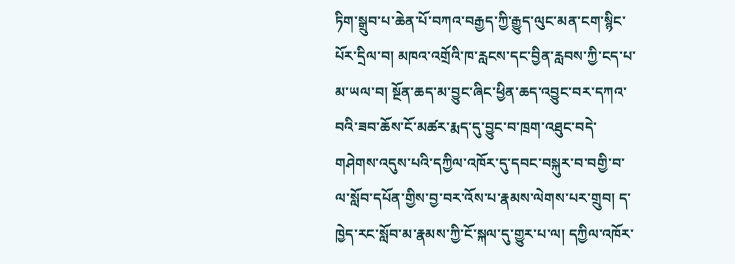ཏིག་སྒྲུབ་པ་ཆེན་པོ་བཀའ་བརྒྱད་ཀྱི་རྒྱུད་ལུང་མན་ངག་སྙིང་པོར་དྲིལ་བ། མཁའ་འགྲོའི་ཁ་རླངས་དང་བྱིན་རླབས་ཀྱི་ངད་པ་མ་ཡལ་བ། སྔོན་ཆད་མ་བྱུང་ཞིང་ཕྱིན་ཆད་འབྱུང་བར་དཀའ་བའི་ཟབ་ཆོས་ངོ་མཚར་རྨད་དུ་བྱུང་བ་ཁྲག་འཐུང་བདེ་གཤེགས་འདུས་པའི་དཀྱིལ་འཁོར་དུ་དབང་བསྐུར་བ་བགྱི་བ་ལ་སློབ་དཔོན་གྱིས་བྱ་བར་འོས་པ་རྣམས་ལེགས་པར་གྲུབ། ད་ཁྱེད་རང་སློབ་མ་རྣམས་ཀྱི་ངོ་སྐལ་དུ་གྱུར་པ་ལ། དཀྱིལ་འཁོར་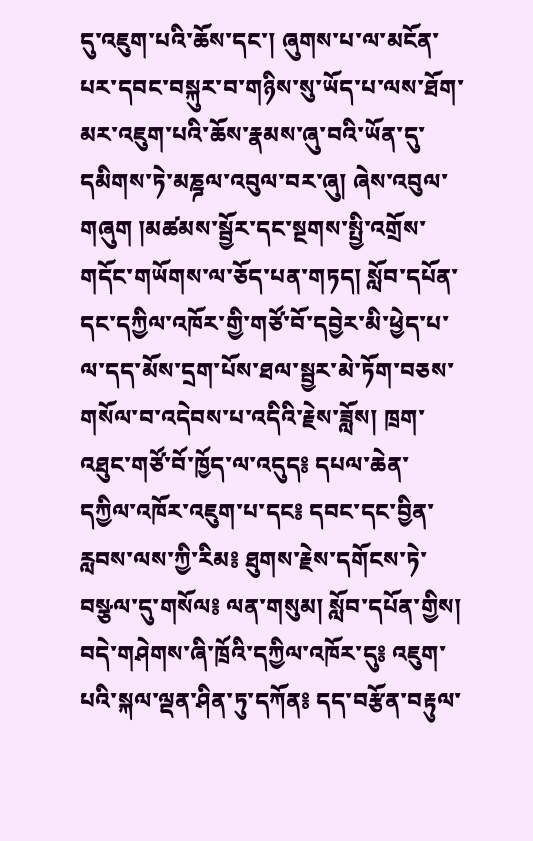དུ་འཇུག་པའི་ཆོས་དང་། ཞུགས་པ་ལ་མངོན་པར་དབང་བསྐུར་བ་གཉིས་སུ་ཡོད་པ་ལས་ཐོག་མར་འཇུག་པའི་ཆོས་རྣམས་ཞུ་བའི་ཡོན་དུ་དམིགས་ཏེ་མཎྜལ་འབུལ་བར་ཞུ། ཞེས་འབུལ་གཞུག །མཚམས་སྦྱོར་དང་སྔགས་སྤྱི་འགྲོས་གདོང་གཡོགས་ལ་ཅོད་པན་གཏད། སློབ་དཔོན་དང་དཀྱིལ་འཁོར་གྱི་གཙོ་བོ་དབྱེར་མི་ཕྱེད་པ་ལ་དད་མོས་དྲག་པོས་ཐལ་སྦྱར་མེ་ཏོག་བཅས་གསོལ་བ་འདེབས་པ་འདིའི་རྗེས་ཟློས། ཁྲག་འཐུང་གཙོ་བོ་ཁྱོད་ལ་འདུད༔ དཔལ་ཆེན་དཀྱིལ་འཁོར་འཇུག་པ་དང༔ དབང་དང་བྱིན་རླབས་ལས་ཀྱི་རིམ༔ ཐུགས་རྗེས་དགོངས་ཏེ་བསྩལ་དུ་གསོལ༔ ལན་གསུམ། སློབ་དཔོན་གྱིས། བདེ་གཤེགས་ཞི་ཁྲོའི་དཀྱིལ་འཁོར་དུ༔ འཇུག་པའི་སྐལ་ལྡན་ཤིན་ཏུ་དཀོན༔ དད་བརྩོན་བརྟུལ་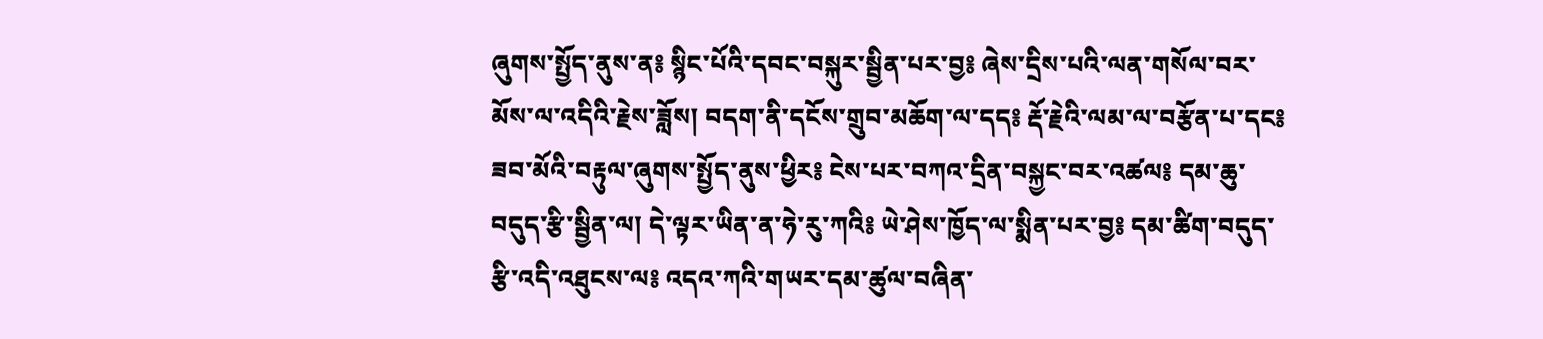ཞུགས་སྤྱོད་ནུས་ན༔ སྙིང་པོའི་དབང་བསྐུར་སྦྱིན་པར་བྱ༔ ཞེས་དྲིས་པའི་ལན་གསོལ་བར་མོས་ལ་འདིའི་རྗེས་ཟློས། བདག་ནི་དངོས་གྲུབ་མཆོག་ལ་དད༔ རྡོ་རྗེའི་ལམ་ལ་བརྩོན་པ་དང༔ ཟབ་མོའི་བརྟུལ་ཞུགས་སྤྱོད་ནུས་ཕྱིར༔ ངེས་པར་བཀའ་དྲིན་བསྐྱང་བར་འཚལ༔ དམ་ཆུ་བདུད་རྩི་སྦྱིན་ལ། དེ་ལྟར་ཡིན་ན་ཧེ་རུ་ཀའི༔ ཡེ་ཤེས་ཁྱོད་ལ་སྨིན་པར་བྱ༔ དམ་ཚིག་བདུད་རྩི་འདི་འཐུངས་ལ༔ འདའ་ཀའི་གཡར་དམ་ཚུལ་བཞིན་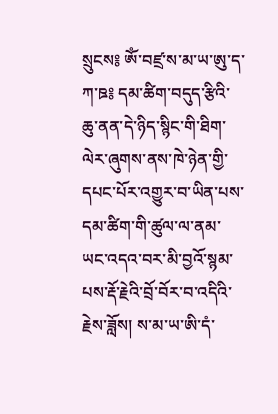སྲུངས༔ ཨོཾ་བཛྲ་ས་མ་ཡ་ཨུ་ད་ཀ་ཋ༔ དམ་ཚིག་བདུད་རྩིའི་ཆུ་ནན་དེ་ཉིད་སྙིང་གི་ཐིག་ལེར་ཞུགས་ནས་ཁེ་ཉེན་གྱི་དཔང་པོར་འགྱུར་བ་ཡིན་པས་དམ་ཚིག་གི་ཚུལ་ལ་ནམ་ཡང་འདའ་བར་མི་བྱའོ་སྙམ་པས་རྡོ་རྗེའི་བྲོ་བོར་བ་འདིའི་རྗེས་ཟློས། ས་མ་ཡ་ཨི་དཾ་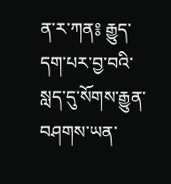ན་ར་ཀན༔ རྒྱུད་དག་པར་བྱ་བའི་སླད་དུ་སོགས་རྒྱུན་བཤགས་ཡན་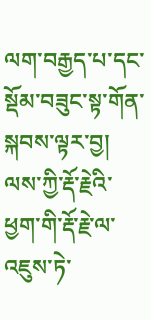ལག་བརྒྱད་པ་དང་སྡོམ་བཟུང་སྟ་གོན་སྐབས་ལྟར་བྱ། ལས་ཀྱི་རྡོ་རྗེའི་ཕྱག་གི་རྡོ་རྗེ་ལ་འཇུས་ཏེ་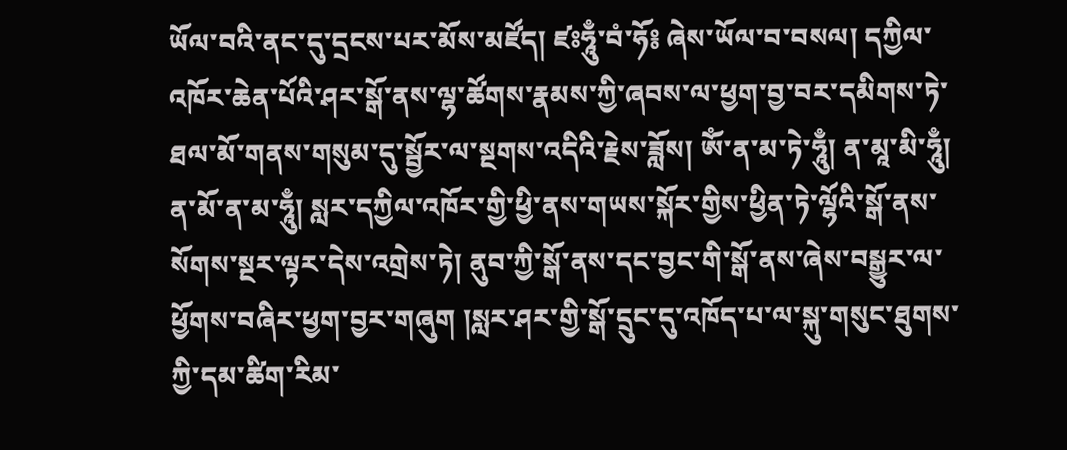ཡོལ་བའི་ནང་དུ་དྲངས་པར་མོས་མཛོད། ཛཿཧཱུྃ་བཾ་ཧོ༔ ཞེས་ཡོལ་བ་བསལ། དཀྱིལ་འཁོར་ཆེན་པོའི་ཤར་སྒོ་ནས་ལྷ་ཚོགས་རྣམས་ཀྱི་ཞབས་ལ་ཕྱག་བྱ་བར་དམིགས་ཏེ་ཐལ་མོ་གནས་གསུམ་དུ་སྦྱོར་ལ་སྔགས་འདིའི་རྗེས་ཟློས། ཨོཾ་ན་མ་ཏེ་ཧཱུྃ། ན་མཱ་མི་ཧཱུྃ། ན་མོ་ན་མ་ཧཱུྃ། སླར་དཀྱིལ་འཁོར་གྱི་ཕྱི་ནས་གཡས་སྐོར་གྱིས་ཕྱིན་ཏེ་ལྷོའི་སྒོ་ནས་སོགས་སྔར་ལྟར་དེས་འགྲེས་ཏེ། ནུབ་ཀྱི་སྒོ་ནས་དང་བྱང་གི་སྒོ་ནས་ཞེས་བསྒྱུར་ལ་ཕྱོགས་བཞིར་ཕྱག་བྱར་གཞུག །སླར་ཤར་གྱི་སྒོ་དྲུང་དུ་འཁོད་པ་ལ་སྐུ་གསུང་ཐུགས་ཀྱི་དམ་ཚིག་རིམ་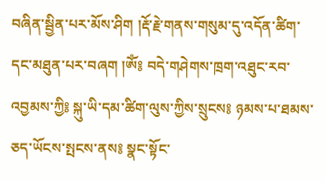བཞིན་སྦྱིན་པར་མོས་ཤིག །རྡོ་རྗེ་གནས་གསུམ་དུ་འདོན་ཚིག་དང་མཐུན་པར་བཞག །ཨོཾ༔ བདེ་གཤེགས་ཁྲག་འཐུང་རབ་འབྱམས་ཀྱི༔ སྐུ་ཡི་དམ་ཚིག་ལུས་ཀྱིས་སྲུངས༔ ཉམས་པ་ཐམས་ཅད་ཡོངས་སྤངས་ནས༔ སྣང་སྟོང་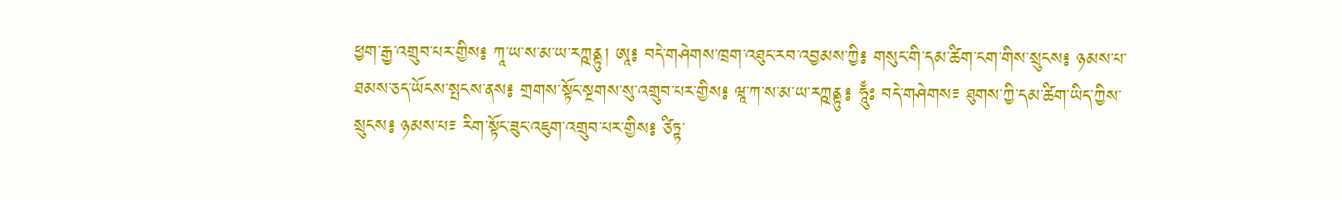ཕྱག་རྒྱ་འགྲུབ་པར་གྱིས༔ ཀཱ་ཡ་ས་མ་ཡ་རཀྵནྟུ། ཨཱ༔ བདེ་གཤེགས་ཁྲག་འཐུང་རབ་འབྱམས་ཀྱི༔ གསུང་གི་དམ་ཚིག་ངག་གིས་སྲུངས༔ ཉམས་པ་ཐམས་ཅད་ཡོངས་སྤངས་ནས༔ གྲགས་སྟོང་སྔགས་སུ་འགྲུབ་པར་གྱིས༔ ཝཱ་ཀ་ས་མ་ཡ་རཀྵནྟུ༔ ཧཱུྃཿ བདེ་གཤེགས༴ ཐུགས་ཀྱི་དམ་ཚིག་ཡིད་ཀྱིས་སྲུངས༔ ཉམས་པ༴ རིག་སྟོང་ཟུང་འཇུག་འགྲུབ་པར་གྱིས༔ ཙིཏྟ་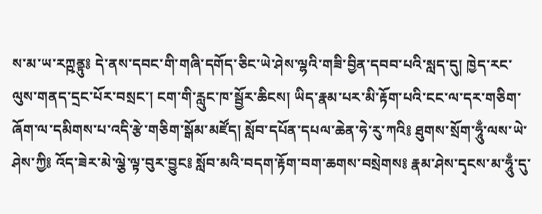ས་མ་ཡ་རཀྵནྟུ༔ དེ་ནས་དབང་གི་གཞི་དགོད་ཅིང་ཡེ་ཤེས་ལྷའི་གཟི་བྱིན་དབབ་པའི་སླད་དུ། ཁྱེད་རང་ལུས་གནད་དྲང་པོར་བསྲང་། ངག་གི་རླུང་ཁ་སྦྱོར་ཆིངས། ཡིད་རྣམ་པར་མི་རྟོག་པའི་ངང་ལ་དར་གཅིག་ཞོག་ལ་དམིགས་པ་འདི་རྩེ་གཅིག་སྒོམ་མཛོད། སློབ་དཔོན་དཔལ་ཆེན་ཧེ་རུ་ཀའི༔ ཐུགས་སྲོག་ཧཱུྃ་ལས་ཡེ་ཤེས་ཀྱི༔ འོད་ཟེར་མེ་ལྕེ་ལྟ་བུར་བྱུང༔ སློབ་མའི་བདག་རྟོག་བག་ཆགས་བསྲེགས༔ རྣམ་ཤེས་དྭངས་མ་ཧཱུྃ་དུ་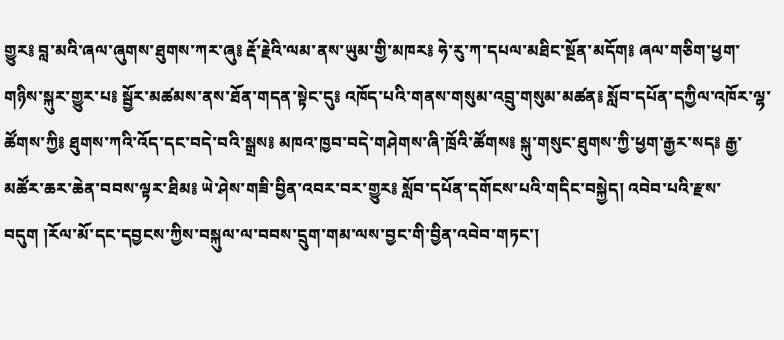གྱུར༔ བླ་མའི་ཞལ་ཞུགས་ཐུགས་ཀར་ཞུ༔ རྡོ་རྗེའི་ལམ་ནས་ཡུམ་གྱི་མཁར༔ ཧེ་རུ་ཀ་དཔལ་མཐིང་སྔོན་མདོག༔ ཞལ་གཅིག་ཕྱག་གཉིས་སྐུར་གྱུར་པ༔ སྦྱོར་མཚམས་ནས་ཐོན་གདན་སྟེང་དུ༔ འཁོད་པའི་གནས་གསུམ་འབྲུ་གསུམ་མཚན༔ སློབ་དཔོན་དཀྱིལ་འཁོར་ལྷ་ཚོགས་ཀྱི༔ ཐུགས་ཀའི་འོད་དང་བདེ་བའི་སྒྲས༔ མཁའ་ཁྱབ་བདེ་གཤེགས་ཞི་ཁྲོའི་ཚོགས༔ སྐུ་གསུང་ཐུགས་ཀྱི་ཕྱག་རྒྱར་སད༔ རྒྱ་མཚོར་ཆར་ཆེན་བབས་ལྟར་ཐིམ༔ ཡེ་ཤེས་གཟི་བྱིན་འབར་བར་གྱུར༔ སློབ་དཔོན་དགོངས་པའི་གདིང་བསྐྱེད། འབེབ་པའི་རྫས་བདུག །རོལ་མོ་དང་དབྱངས་ཀྱིས་བསྐུལ་ལ་བབས་དྲུག་གམ་ལས་བྱང་གི་བྱིན་འབེབ་གཏང་།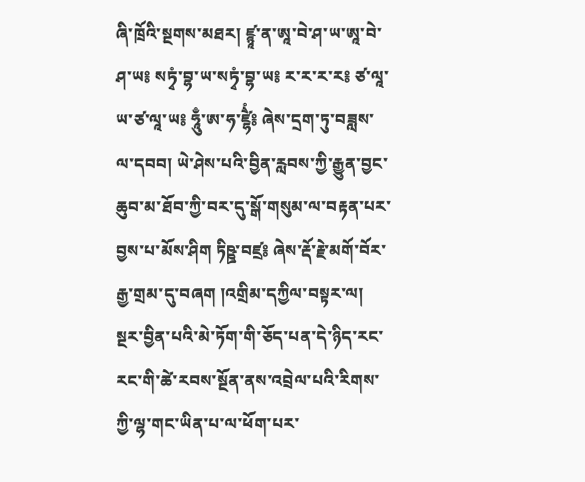ཞི་ཁྲོའི་སྔགས་མཐར། ཛྙཱ་ན་ཨཱ་བེ་ཤ་ཡ་ཨཱ་བེ་ཤ་ཡ༔ སཏྭཾ་བྷ་ཡ་སཏྭཾ་བྷ་ཡ༔ ར་ར་ར་ར༔ ཙ་ལཱ་ཡ་ཙ་ལཱ་ཡ༔ ཧཱུྃ་ཨ་ཧ་ཛྷཻཾ༔ ཞེས་དྲག་ཏུ་བཟླས་ལ་དབབ། ཡེ་ཤེས་པའི་བྱིན་རླབས་ཀྱི་རྒྱུན་བྱང་ཆུབ་མ་ཐོབ་ཀྱི་བར་དུ་སྒོ་གསུམ་ལ་བརྟན་པར་བྱས་པ་མོས་ཤིག ཏིཥྛ་བཛྲ༔ ཞེས་རྡོ་རྗེ་མགོ་བོར་རྒྱ་གྲམ་དུ་བཞག །འགྲིམ་དཀྱིལ་བསྟར་ལ། སྔར་བྱིན་པའི་མེ་ཏོག་གི་ཅོད་པན་དེ་ཉིད་རང་རང་གི་ཚེ་རབས་སྔོན་ནས་འབྲེལ་པའི་རིགས་ཀྱི་ལྷ་གང་ཡིན་པ་ལ་ཕོག་པར་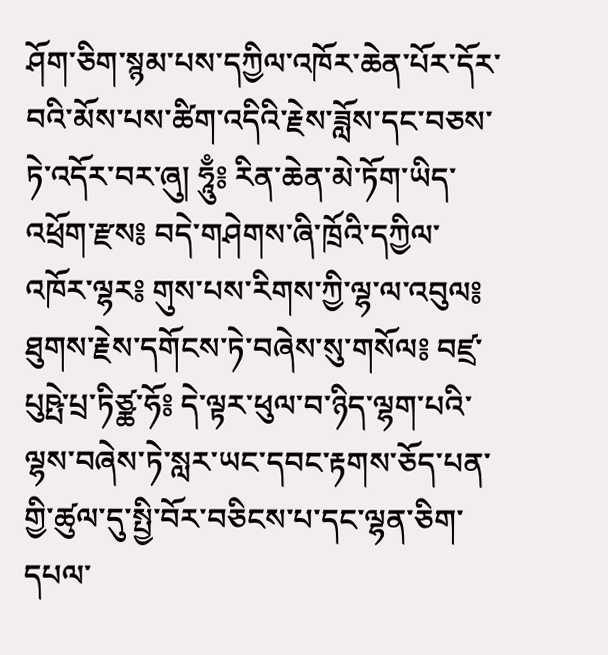ཤོག་ཅིག་སྙམ་པས་དཀྱིལ་འཁོར་ཆེན་པོར་དོར་བའི་མོས་པས་ཚིག་འདིའི་རྗེས་ཟློས་དང་བཅས་ཏེ་འདོར་བར་ཞུ། ཧཱུྃ༔ རིན་ཆེན་མེ་ཏོག་ཡིད་འཕྲོག་རྫས༔ བདེ་གཤེགས་ཞི་ཁྲོའི་དཀྱིལ་འཁོར་ལྷར༔ གུས་པས་རིགས་ཀྱི་ལྷ་ལ་འབུལ༔ ཐུགས་རྗེས་དགོངས་ཏེ་བཞེས་སུ་གསོལ༔ བཛྲ་པུཥྤེ་པྲ་ཏིཙྪ་ཧོ༔ དེ་ལྟར་ཕུལ་བ་ཉིད་ལྷག་པའི་ལྷས་བཞེས་ཏེ་སླར་ཡང་དབང་རྟགས་ཅོད་པན་གྱི་ཚུལ་དུ་སྤྱི་བོར་བཅིངས་པ་དང་ལྷན་ཅིག་དཔལ་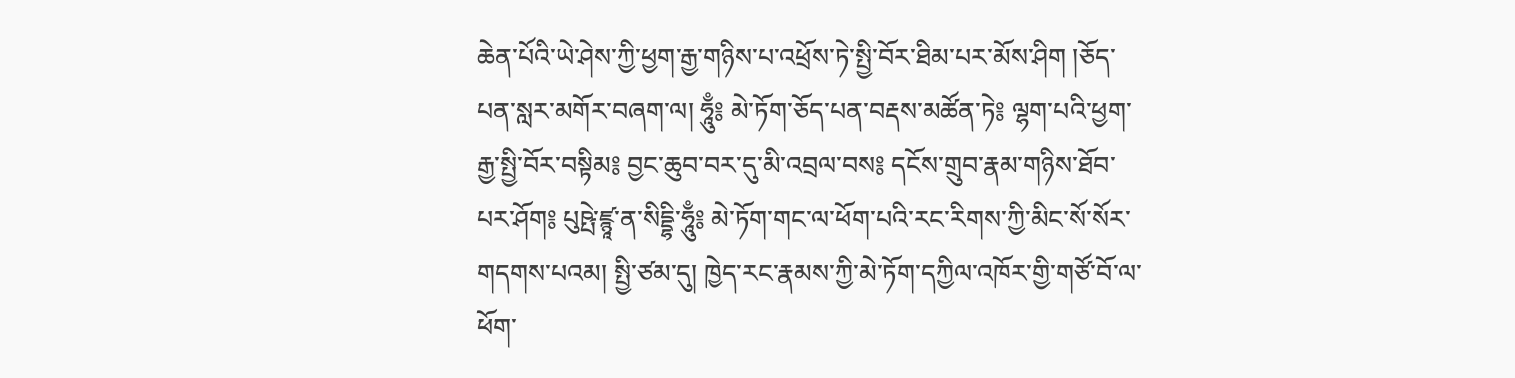ཆེན་པོའི་ཡེ་ཤེས་ཀྱི་ཕྱག་རྒྱ་གཉིས་པ་འཕྲོས་ཏེ་སྤྱི་བོར་ཐིམ་པར་མོས་ཤིག །ཅོད་པན་སླར་མགོར་བཞག་ལ། ཧཱུྃ༔ མེ་ཏོག་ཅོད་པན་བརྡས་མཚོན་ཏེ༔ ལྷག་པའི་ཕྱག་རྒྱ་སྤྱི་བོར་བསྟིམ༔ བྱང་ཆུབ་བར་དུ་མི་འབྲལ་བས༔ དངོས་གྲུབ་རྣམ་གཉིས་ཐོབ་པར་ཤོག༔ པུཥྤེ་ཛྙཱ་ན་སིདྡྷི་ཧཱུྃ༔ མེ་ཏོག་གང་ལ་ཕོག་པའི་རང་རིགས་ཀྱི་མིང་སོ་སོར་གདགས་པའམ། སྤྱི་ཙམ་དུ། ཁྱེད་རང་རྣམས་ཀྱི་མེ་ཏོག་དཀྱིལ་འཁོར་གྱི་གཙོ་བོ་ལ་ཕོག་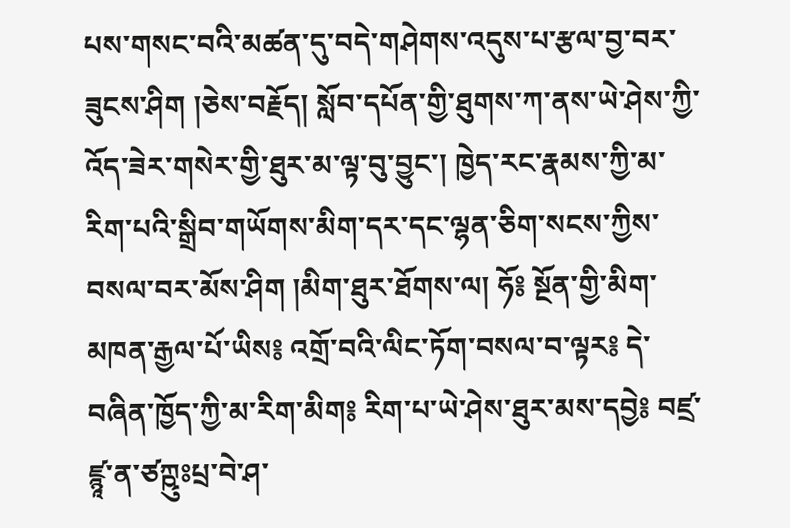པས་གསང་བའི་མཚན་དུ་བདེ་གཤེགས་འདུས་པ་རྩལ་བྱ་བར་ཟུངས་ཤིག །ཅེས་བརྗོད། སློབ་དཔོན་གྱི་ཐུགས་ཀ་ནས་ཡེ་ཤེས་ཀྱི་འོད་ཟེར་གསེར་གྱི་ཐུར་མ་ལྟ་བུ་བྱུང་། ཁྱེད་རང་རྣམས་ཀྱི་མ་རིག་པའི་སྒྲིབ་གཡོགས་མིག་དར་དང་ལྷན་ཅིག་སངས་ཀྱིས་བསལ་བར་མོས་ཤིག །མིག་ཐུར་ཐོགས་ལ། ཧོ༔ སྔོན་གྱི་མིག་མཁན་རྒྱལ་པོ་ཡིས༔ འགྲོ་བའི་ལིང་ཏོག་བསལ་བ་ལྟར༔ དེ་བཞིན་ཁྱོད་ཀྱི་མ་རིག་མིག༔ རིག་པ་ཡེ་ཤེས་ཐུར་མས་དབྱེ༔ བཛྲ་ཛྙཱ་ན་ཙཀྵུཿཔྲ་བེ་ཤ་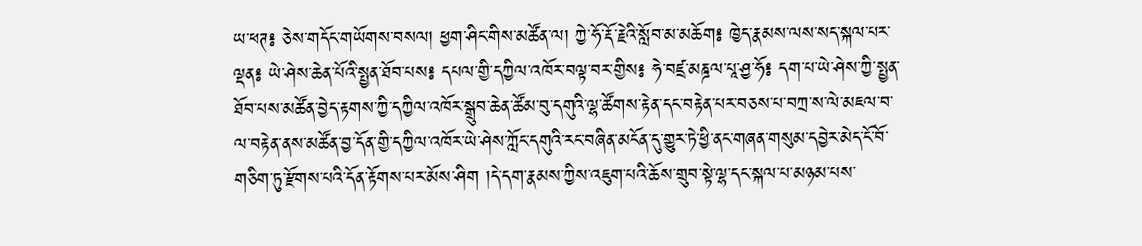ཡ་ཕཊ༔ ཅེས་གདོང་གཡོགས་བསལ། ཕྱག་ཤིང་གིས་མཚོན་ལ། ཀྱེ་ཧོ་རྡོ་རྗེའི་སློབ་མ་མཆོག༔ ཁྱེད་རྣམས་ལས་སད་སྐལ་པར་ལྡན༔ ཡེ་ཤེས་ཆེན་པོའི་སྤྱན་ཐོབ་པས༔ དཔལ་གྱི་དཀྱིལ་འཁོར་བལྟ་བར་གྱིས༔ ཧེ་བཛྲ་མཎྜལ་པཱ་ཤྱ་ཧོ༔ དག་པ་ཡེ་ཤེས་ཀྱི་སྤྱན་ཐོབ་པས་མཚོན་བྱེད་རྟགས་ཀྱི་དཀྱིལ་འཁོར་སྒྲུབ་ཆེན་ཚོམ་བུ་དགུའི་ལྷ་ཚོགས་རྟེན་དང་བརྟེན་པར་བཅས་པ་བཀྲ་ས་ལེ་མཇལ་བ་ལ་བརྟེན་ནས་མཚོན་བྱ་དོན་གྱི་དཀྱིལ་འཁོར་ཡེ་ཤེས་ཀློང་དགུའི་རང་བཞིན་མངོན་དུ་གྱུར་ཏེ་ཕྱི་ནང་གཞན་གསུམ་དབྱེར་མེད་ངོ་བོ་གཅིག་ཏུ་རྫོགས་པའི་དོན་རྟོགས་པར་མོས་ཤིག །དེ་དག་རྣམས་ཀྱིས་འཇུག་པའི་ཆོས་གྲུབ་སྟེ་ལྷ་དང་སྐལ་པ་མཉམ་པས་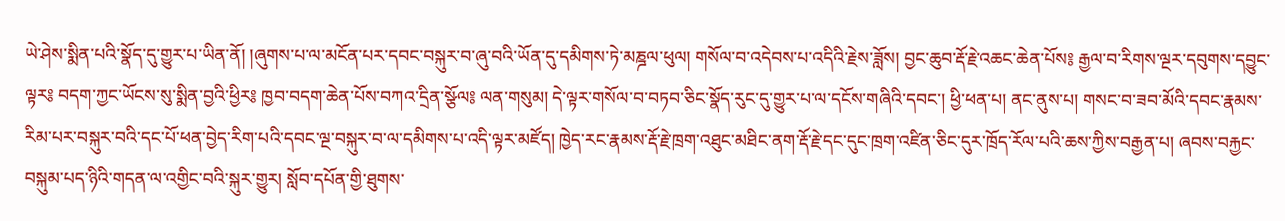ཡེ་ཤེས་སྨིན་པའི་སྣོད་དུ་གྱུར་པ་ཡིན་ནོ། །ཞུགས་པ་ལ་མངོན་པར་དབང་བསྐུར་བ་ཞུ་བའི་ཡོན་དུ་དམིགས་ཏེ་མཎྜལ་ཕུལ། གསོལ་བ་འདེབས་པ་འདིའི་རྗེས་ཟློས། བྱང་ཆུབ་རྡོ་རྗེ་འཆང་ཆེན་པོས༔ རྒྱལ་བ་རིགས་ལྔར་དབུགས་དབྱུང་ལྟར༔ བདག་ཀྱང་ཡོངས་སུ་སྨིན་བྱའི་ཕྱིར༔ ཁྱབ་བདག་ཆེན་པོས་བཀའ་དྲིན་སྩོལ༔ ལན་གསུམ། དེ་ལྟར་གསོལ་བ་བཏབ་ཅིང་སྣོད་རུང་དུ་གྱུར་པ་ལ་དངོས་གཞིའི་དབང་། ཕྱི་ཕན་པ། ནང་ནུས་པ། གསང་བ་ཟབ་མོའི་དབང་རྣམས་རིམ་པར་བསྐུར་བའི་དང་པོ་ཕན་བྱེད་རིག་པའི་དབང་ལྔ་བསྐུར་བ་ལ་དམིགས་པ་འདི་ལྟར་མཛོད། ཁྱེད་རང་རྣམས་རྡོ་རྗེ་ཁྲག་འཐུང་མཐིང་ནག་རྡོ་རྗེ་དང་དུང་ཁྲག་འཛིན་ཅིང་དུར་ཁྲོད་རོལ་པའི་ཆས་ཀྱིས་བརྒྱན་པ། ཞབས་བརྐྱང་བསྐུམ་པད་ཉིའི་གདན་ལ་འགྱིང་བའི་སྐུར་གྱུར། སློབ་དཔོན་གྱི་ཐུགས་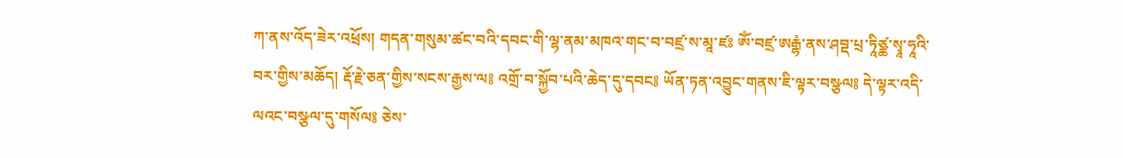ཀ་ནས་འོད་ཟེར་འཕྲོས། གདན་གསུམ་ཚང་བའི་དབང་གི་ལྷ་ནམ་མཁའ་གང་བ་བཛྲ་ས་མཱ་ཛཿ ཨོཾ་བཛྲ་ཨརྒྷཾ་ནས་ཤབྡ་པྲ་ཏཱིཙྪ་སྭཱ་ཧཱའི་བར་གྱིས་མཆོད། རྡོ་རྗེ་ཅན་གྱིས་སངས་རྒྱས་ལ༔ འགྲོ་བ་སྐྱོབ་པའི་ཆེད་དུ་དབང༔ ཡོན་ཏན་འབྱུང་གནས་ཇི་ལྟར་བསྩལ༔ དེ་ལྟར་འདི་ལའང་བསྩལ་དུ་གསོལ༔ ཅེས་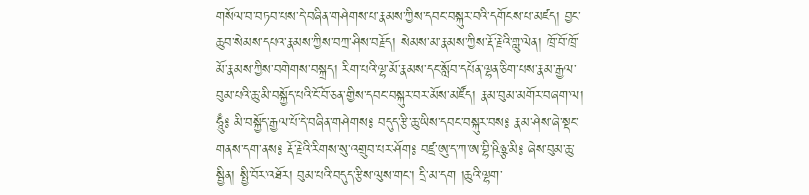གསོལ་བ་བཏབ་པས་དེ་བཞིན་གཤེགས་པ་རྣམས་ཀྱིས་དབང་བསྐུར་བའི་དགོངས་པ་མཛད། བྱང་ཆུབ་སེམས་དཔའ་རྣམས་ཀྱིས་བཀྲ་ཤིས་བརྗོད། སེམས་མ་རྣམས་ཀྱིས་རྡོ་རྗེའི་གླུ་ལེན། ཁྲོ་བོ་ཁྲོ་མོ་རྣམས་ཀྱིས་བགེགས་བསྐྲད། རིག་པའི་ལྷ་མོ་རྣམས་དང་སློབ་དཔོན་ལྷན་ཅིག་པས་རྣམ་རྒྱལ་བུམ་པའི་ཆུ་མི་བསྐྱོད་པའི་ངོ་བོ་ཅན་གྱིས་དབང་བསྐུར་བར་མོས་མཛོད། རྣམ་བུམ་མགོར་བཞག་ལ། ཧཱུྃ༔ མི་བསྐྱོད་རྒྱལ་པོ་དེ་བཞིན་གཤེགས༔ བདུད་རྩི་ཆུ་ཡིས་དབང་བསྐུར་བས༔ རྣམ་ཤེས་ཞེ་སྡང་གནས་དག་ནས༔ རྡོ་རྗེའི་རིགས་སུ་འགྲུབ་པར་ཤོག༔ བཛྲ་ཨུ་ད་ཀ་ཨ་བྷི་ཥིཉྩ་མི༔ ཞེས་བུམ་ཆུ་སྦྱིན། སྤྱི་བོར་འཐོར། བུམ་པའི་བདུད་རྩིས་ལུས་གང་། དྲི་མ་དག །ཆུའི་ལྷག་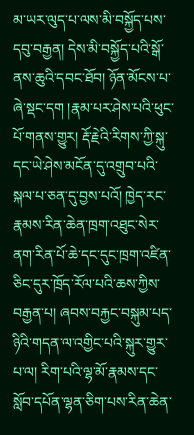མ་ཡར་ལུད་པ་ལས་མི་བསྐྱོད་པས་དབུ་བརྒྱན། དེས་མི་བསྐྱོད་པའི་སྒོ་ནས་ཆུའི་དབང་ཐོབ། ཉོན་མོངས་པ་ཞེ་སྡང་དག །རྣམ་པར་ཤེས་པའི་ཕུང་པོ་གནས་གྱུར། རྡོ་རྗེའི་རིགས་ཀྱི་སྐུ་དང་ཡེ་ཤེས་མངོན་དུ་འགྲུབ་པའི་སྐལ་པ་ཅན་དུ་བྱས་པའོ། ཁྱེད་རང་རྣམས་རིན་ཆེན་ཁྲག་འཐུང་སེར་ནག་རིན་པོ་ཆེ་དང་དུང་ཁྲག་འཛིན་ཅིང་དུར་ཁྲོད་རོལ་པའི་ཆས་ཀྱིས་བརྒྱན་པ། ཞབས་བརྐྱང་བསྐུམ་པད་ཉིའི་གདན་ལ་འགྱིང་པའི་སྐུར་གྱུར་པ་ལ། རིག་པའི་ལྷ་མོ་རྣམས་དང་སློབ་དཔོན་ལྷན་ཅིག་པས་རིན་ཆེན་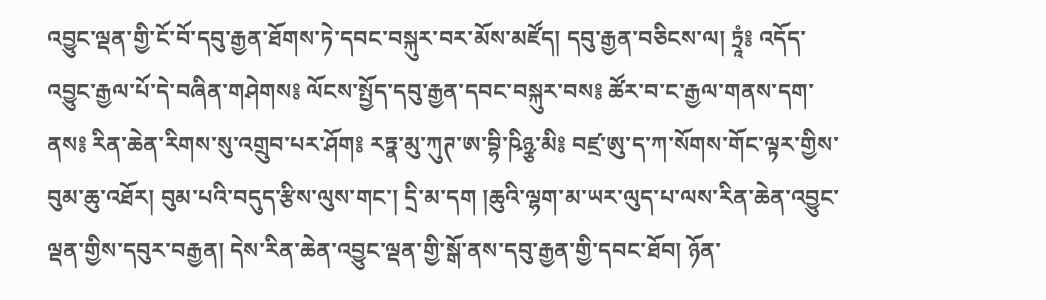འབྱུང་ལྡན་གྱི་ངོ་བོ་དབུ་རྒྱན་ཐོགས་ཏེ་དབང་བསྐུར་བར་མོས་མཛོད། དབུ་རྒྱན་བཅིངས་ལ། ཏྲཱཾ༔ འདོད་འབྱུང་རྒྱལ་པོ་དེ་བཞིན་གཤེགས༔ ལོངས་སྤྱོད་དབུ་རྒྱན་དབང་བསྐུར་བས༔ ཚོར་བ་ང་རྒྱལ་གནས་དག་ནས༔ རིན་ཆེན་རིགས་སུ་འགྲུབ་པར་ཤོག༔ རཏྣ་མུ་ཀུཊ་ཨ་བྷི་ཥིཉྩ་མི༔ བཛྲ་ཨུ་ད་ཀ་སོགས་གོང་ལྟར་གྱིས་བུམ་ཆུ་འཐོར། བུམ་པའི་བདུད་རྩིས་ལུས་གང་། དྲི་མ་དག །ཆུའི་ལྷག་མ་ཡར་ལུད་པ་ལས་རིན་ཆེན་འབྱུང་ལྡན་གྱིས་དབུར་བརྒྱན། དེས་རིན་ཆེན་འབྱུང་ལྡན་གྱི་སྒོ་ནས་དབུ་རྒྱན་གྱི་དབང་ཐོབ། ཉོན་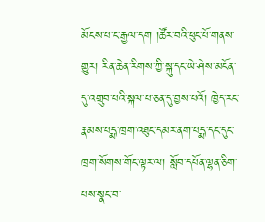མོངས་པ་ང་རྒྱལ་དག །ཚོར་བའི་ཕུང་པོ་གནས་གྱུར། རིན་ཆེན་རིགས་ཀྱི་སྐུ་དང་ཡེ་ཤེས་མངོན་དུ་འགྲུབ་པའི་སྐལ་པ་ཅན་དུ་བྱས་པའོ། ཁྱེད་རང་རྣམས་པདྨ་ཁྲག་འཐུང་དམར་ནག་པདྨ་དང་དུང་ཁྲག་སོགས་གོང་ལྟར་ལ། སློབ་དཔོན་ལྷན་ཅིག་པས་སྣང་བ་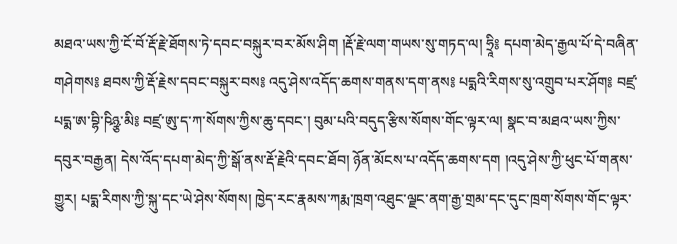མཐའ་ཡས་ཀྱི་ངོ་བོ་རྡོ་རྗེ་ཐོགས་ཏེ་དབང་བསྐུར་བར་མོས་ཤིག །རྡོ་རྗེ་ལག་གཡས་སུ་གཏད་ལ། ཧྲཱི༔ དཔག་མེད་རྒྱལ་པོ་དེ་བཞིན་གཤེགས༔ ཐབས་ཀྱི་རྡོ་རྗེས་དབང་བསྐུར་བས༔ འདུ་ཤེས་འདོད་ཆགས་གནས་དག་ནས༔ པདྨའི་རིགས་སུ་འགྲུབ་པར་ཤོག༔ བཛྲ་པདྨ་ཨ་བྷི་ཥིཉྩ་མི༔ བཛྲ་ཨུ་ད་ཀ་སོགས་ཀྱིས་ཆུ་དབང་། བུམ་པའི་བདུད་རྩིས་སོགས་གོང་ལྟར་ལ། སྣང་བ་མཐའ་ཡས་ཀྱིས་དབུར་བརྒྱན། དེས་འོད་དཔག་མེད་ཀྱི་སྒོ་ནས་རྡོ་རྗེའི་དབང་ཐོབ། ཉོན་མོངས་པ་འདོད་ཆགས་དག །འདུ་ཤེས་ཀྱི་ཕུང་པོ་གནས་གྱུར། པདྨ་རིགས་ཀྱི་སྐུ་དང་ཡེ་ཤེས་སོགས། ཁྱེད་རང་རྣམས་ཀརྨ་ཁྲག་འཐུང་ལྗང་ནག་རྒྱ་གྲམ་དང་དུང་ཁྲག་སོགས་གོང་ལྟར་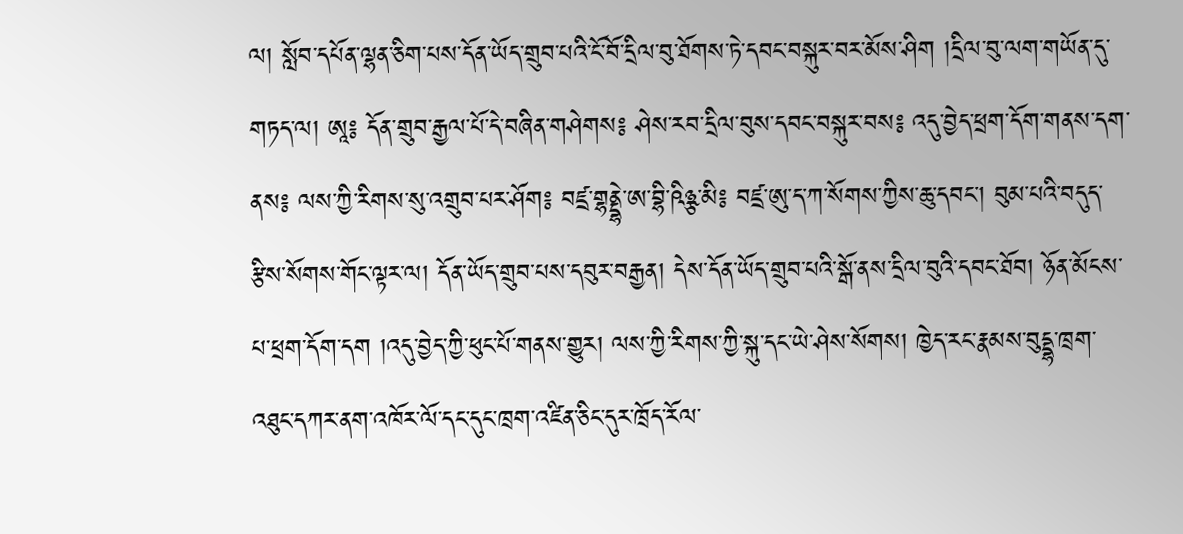ལ། སློབ་དཔོན་ལྷན་ཅིག་པས་དོན་ཡོད་གྲུབ་པའི་ངོ་བོ་དྲིལ་བུ་ཐོགས་ཏེ་དབང་བསྐུར་བར་མོས་ཤིག །དྲིལ་བུ་ལག་གཡོན་དུ་གཏད་ལ། ཨཱ༔ དོན་གྲུབ་རྒྱལ་པོ་དེ་བཞིན་གཤེགས༔ ཤེས་རབ་དྲིལ་བུས་དབང་བསྐུར་བས༔ འདུ་བྱེད་ཕྲག་དོག་གནས་དག་ནས༔ ལས་ཀྱི་རིགས་སུ་འགྲུབ་པར་ཤོག༔ བཛྲ་གྷནྡྷེ་ཨ་བྷི་ཥིཉྩ་མི༔ བཛྲ་ཨུ་ད་ཀ་སོགས་ཀྱིས་ཆུ་དབང་། བུམ་པའི་བདུད་རྩིས་སོགས་གོང་ལྟར་ལ། དོན་ཡོད་གྲུབ་པས་དབུར་བརྒྱན། དེས་དོན་ཡོད་གྲུབ་པའི་སྒོ་ནས་དྲིལ་བུའི་དབང་ཐོབ། ཉོན་མོངས་པ་ཕྲག་དོག་དག །འདུ་བྱེད་ཀྱི་ཕུང་པོ་གནས་གྱུར། ལས་ཀྱི་རིགས་ཀྱི་སྐུ་དང་ཡེ་ཤེས་སོགས། ཁྱེད་རང་རྣམས་བུདྡྷ་ཁྲག་འཐུང་དཀར་ནག་འཁོར་ལོ་དང་དུང་ཁྲག་འཛིན་ཅིང་དུར་ཁྲོད་རོལ་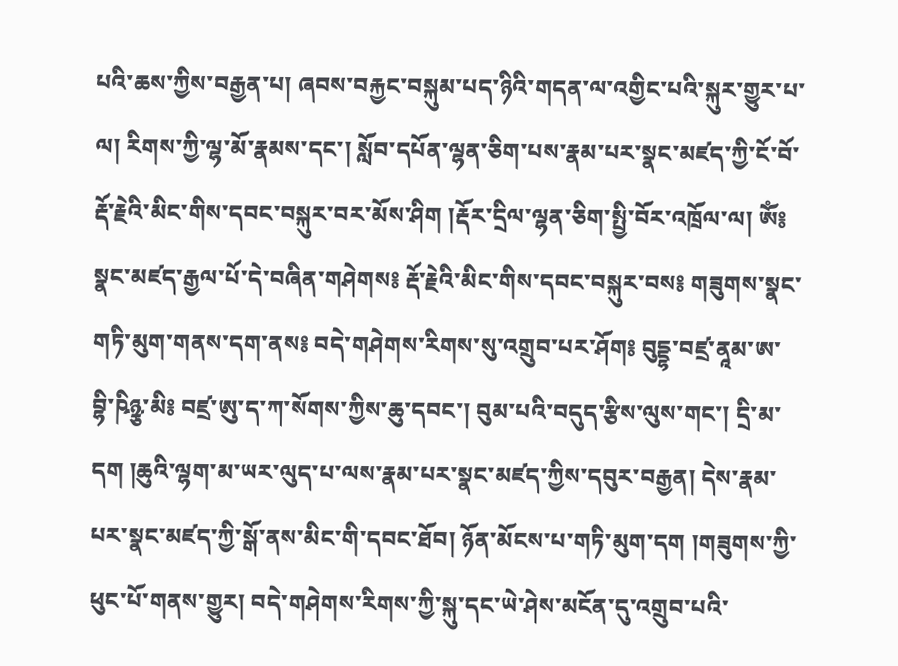པའི་ཆས་ཀྱིས་བརྒྱན་པ། ཞབས་བརྐྱང་བསྐུམ་པད་ཉིའི་གདན་ལ་འགྱིང་པའི་སྐུར་གྱུར་པ་ལ། རིགས་ཀྱི་ལྷ་མོ་རྣམས་དང་། སློབ་དཔོན་ལྷན་ཅིག་པས་རྣམ་པར་སྣང་མཛད་ཀྱི་ངོ་བོ་རྡོ་རྗེའི་མིང་གིས་དབང་བསྐུར་བར་མོས་ཤིག །རྡོར་དྲིལ་ལྷན་ཅིག་སྤྱི་བོར་འཁྲོལ་ལ། ཨོཾ༔ སྣང་མཛད་རྒྱལ་པོ་དེ་བཞིན་གཤེགས༔ རྡོ་རྗེའི་མིང་གིས་དབང་བསྐུར་བས༔ གཟུགས་སྣང་གཏི་མུག་གནས་དག་ནས༔ བདེ་གཤེགས་རིགས་སུ་འགྲུབ་པར་ཤོག༔ བུདྡྷ་བཛྲ་ནཱམ་ཨ་བྷི་ཥིཉྩ་མི༔ བཛྲ་ཨུ་ད་ཀ་སོགས་ཀྱིས་ཆུ་དབང་། བུམ་པའི་བདུད་རྩིས་ལུས་གང་། དྲི་མ་དག །ཆུའི་ལྷག་མ་ཡར་ལུད་པ་ལས་རྣམ་པར་སྣང་མཛད་ཀྱིས་དབུར་བརྒྱན། དེས་རྣམ་པར་སྣང་མཛད་ཀྱི་སྒོ་ནས་མིང་གི་དབང་ཐོབ། ཉོན་མོངས་པ་གཏི་མུག་དག །གཟུགས་ཀྱི་ཕུང་པོ་གནས་གྱུར། བདེ་གཤེགས་རིགས་ཀྱི་སྐུ་དང་ཡེ་ཤེས་མངོན་དུ་འགྲུབ་པའི་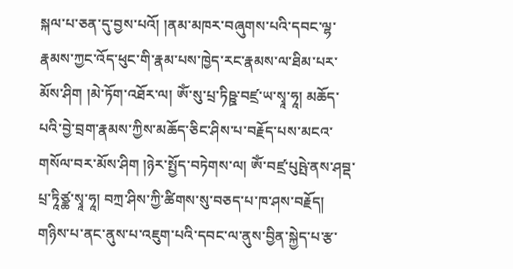སྐལ་པ་ཅན་དུ་བྱས་པའོ། །ནམ་མཁར་བཞུགས་པའི་དབང་ལྷ་རྣམས་ཀྱང་འོད་ཕུང་གི་རྣམ་པས་ཁྱེད་རང་རྣམས་ལ་ཐིམ་པར་མོས་ཤིག །མེ་ཏོག་འཐོར་ལ། ཨོཾ་སུ་པྲ་ཏིཥྛ་བཛྲ་ཡ་སྭཱ་ཧཱ། མཆོད་པའི་བྱེ་བྲག་རྣམས་ཀྱིས་མཆོད་ཅིང་ཤིས་པ་བརྗོད་པས་མངའ་གསོལ་བར་མོས་ཤིག །ཉེར་སྤྱོད་བཏེགས་ལ། ཨོཾ་བཛྲ་པུཥྤེ་ནས་ཤབྡ་པྲ་ཏཱིཙྪ་སྭཱ་ཧཱ། བཀྲ་ཤིས་ཀྱི་ཚིགས་སུ་བཅད་པ་ཁ་ཤས་བརྗོད། གཉིས་པ་ནང་ནུས་པ་འཇུག་པའི་དབང་ལ་ནུས་བྱིན་སྐྱེད་པ་རྩ་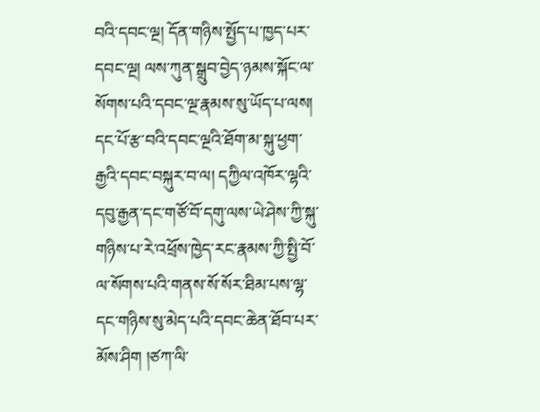བའི་དབང་ལྔ། དོན་གཉིས་སྤྱོད་པ་ཁྱད་པར་དབང་ལྔ། ལས་ཀུན་སྒྲུབ་བྱེད་ཉམས་སྐོང་ལ་སོགས་པའི་དབང་ལྔ་རྣམས་སུ་ཡོད་པ་ལས། དང་པོ་རྩ་བའི་དབང་ལྔའི་ཐོག་མ་སྐུ་ཕྱག་རྒྱའི་དབང་བསྐུར་བ་ལ། དཀྱིལ་འཁོར་ལྷའི་དབུ་རྒྱན་དང་གཙོ་བོ་དགུ་ལས་ཡེ་ཤེས་ཀྱི་སྐུ་གཉིས་པ་རེ་འཕྲོས་ཁྱེད་རང་རྣམས་ཀྱི་སྤྱི་བོ་ལ་སོགས་པའི་གནས་སོ་སོར་ཐིམ་པས་ལྷ་དང་གཉིས་སུ་མེད་པའི་དབང་ཆེན་ཐོབ་པར་མོས་ཤིག །ཙཀ་ལི་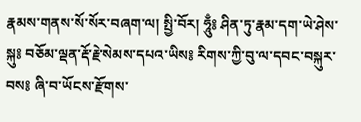རྣམས་གནས་སོ་སོར་བཞག་ལ། སྤྱི་བོར། ཧཱུྃ༔ ཤིན་ཏུ་རྣམ་དག་ཡེ་ཤེས་སྐུ༔ བཅོམ་ལྡན་རྡོ་རྗེ་སེམས་དཔའ་ཡིས༔ རིགས་ཀྱི་བུ་ལ་དབང་བསྐུར་བས༔ ཞི་བ་ཡོངས་རྫོགས་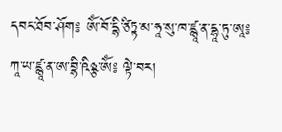དབང་ཐོབ་ཤོག༔ ཨོཾ་བོ་དྷི་ཙིཏྟ་མ་ཧཱ་སུ་ཁ་ཛྙཱ་ན་དྷཱ་ཏུ་ཨཱ༔ ཀཱ་ཡ་ཛྙཱ་ན་ཨ་བྷི་ཥིཉྩ་ཨོཾ༔ ལྟེ་བར།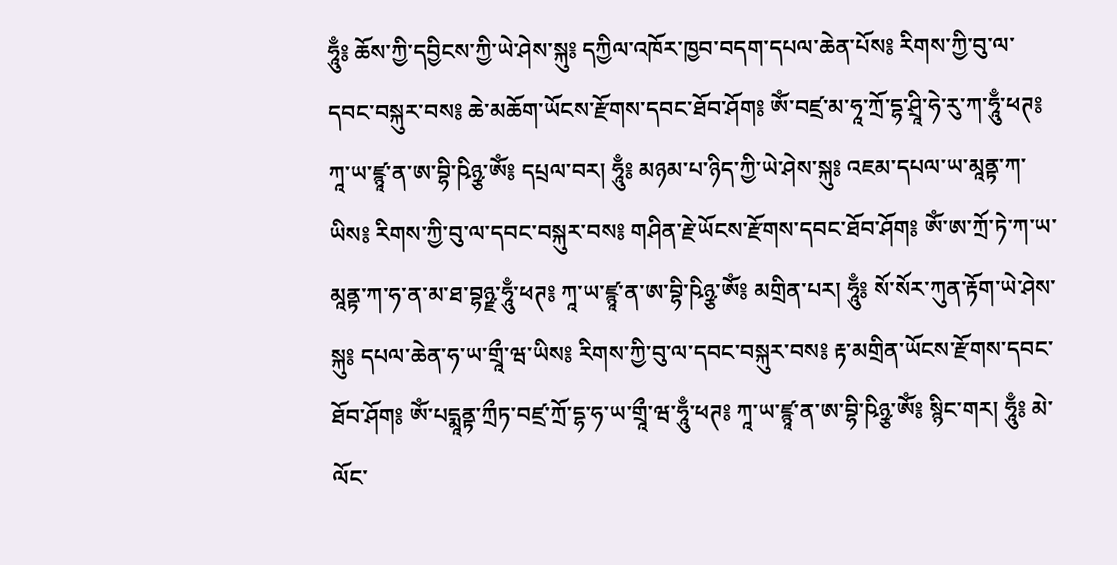ཧཱུྃ༔ ཆོས་ཀྱི་དབྱིངས་ཀྱི་ཡེ་ཤེས་སྐུ༔ དཀྱིལ་འཁོར་ཁྱབ་བདག་དཔལ་ཆེན་པོས༔ རིགས་ཀྱི་བུ་ལ་དབང་བསྐུར་བས༔ ཆེ་མཆོག་ཡོངས་རྫོགས་དབང་ཐོབ་ཤོག༔ ཨོཾ་བཛྲ་མ་ཧཱ་ཀྲོ་དྷ་ཤྲཱི་ཧེ་རུ་ཀ་ཧཱུྃ་ཕཊ༔ ཀཱ་ཡ་ཛྙཱ་ན་ཨ་བྷི་ཥིཉྩ་ཨོཾ༔ དཔྲལ་བར། ཧཱུྃ༔ མཉམ་པ་ཉིད་ཀྱི་ཡེ་ཤེས་སྐུ༔ འཇམ་དཔལ་ཡ་མཱནྟ་ཀ་ཡིས༔ རིགས་ཀྱི་བུ་ལ་དབང་བསྐུར་བས༔ གཤིན་རྗེ་ཡོངས་རྫོགས་དབང་ཐོབ་ཤོག༔ ཨོཾ་ཨ་ཀྲོ་ཏེ་ཀ་ཡ་མཱནྟ་ཀ་ཧ་ན་མ་ཐ་བྷཉྫ་ཧཱུྃ་ཕཊ༔ ཀཱ་ཡ་ཛྙཱ་ན་ཨ་བྷི་ཥིཉྩ་ཨོཾ༔ མགྲིན་པར། ཧཱུྃ༔ སོ་སོར་ཀུན་རྟོག་ཡེ་ཤེས་སྐུ༔ དཔལ་ཆེན་ཧ་ཡ་གྲཱྀ་ཝ་ཡིས༔ རིགས་ཀྱི་བུ་ལ་དབང་བསྐུར་བས༔ རྟ་མགྲིན་ཡོངས་རྫོགས་དབང་ཐོབ་ཤོག༔ ཨོཾ་པདྨཱནྟ་ཀྲྀཏ་བཛྲ་ཀྲོ་དྷ་ཧ་ཡ་གྲཱྀ་ཝ་ཧཱུྃ་ཕཊ༔ ཀཱ་ཡ་ཛྙཱ་ན་ཨ་བྷི་ཥིཉྩ་ཨོཾ༔ སྙིང་གར། ཧཱུྃ༔ མེ་ལོང་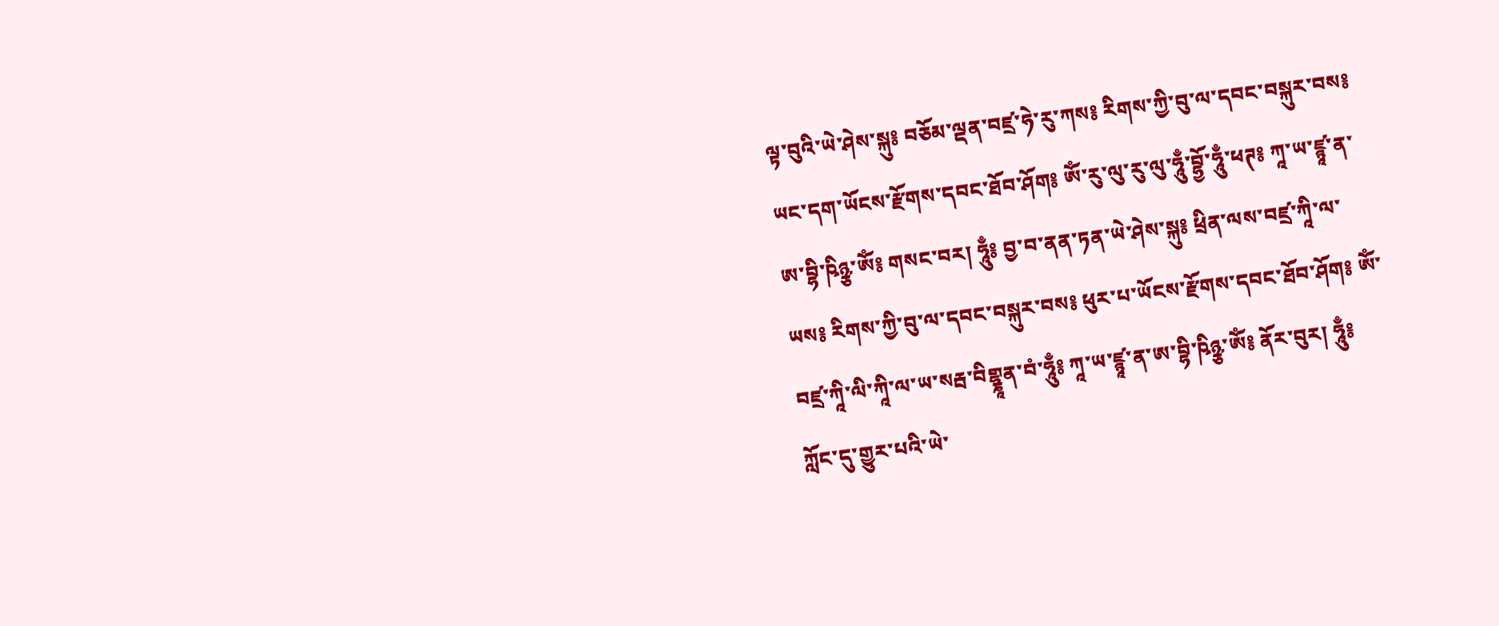ལྟ་བུའི་ཡེ་ཤེས་སྐུ༔ བཅོམ་ལྡན་བཛྲ་ཧེ་རུ་ཀས༔ རིགས་ཀྱི་བུ་ལ་དབང་བསྐུར་བས༔ ཡང་དག་ཡོངས་རྫོགས་དབང་ཐོབ་ཤོག༔ ཨོཾ་རུ་ལུ་རུ་ལུ་ཧཱུྃ་བྷྱོ་ཧཱུྃ་ཕཊ༔ ཀཱ་ཡ་ཛྙཱ་ན་ཨ་བྷི་ཥིཉྩ་ཨོཾ༔ གསང་བར། ཧཱུྃ༔ བྱ་བ་ནན་ཏན་ཡེ་ཤེས་སྐུ༔ ཕྲིན་ལས་བཛྲ་ཀཱི་ལ་ཡས༔ རིགས་ཀྱི་བུ་ལ་དབང་བསྐུར་བས༔ ཕུར་པ་ཡོངས་རྫོགས་དབང་ཐོབ་ཤོག༔ ཨོཾ་བཛྲ་ཀཱི་ལི་ཀཱི་ལ་ཡ་སརྦ་བིགྷྣཱན་བཾ་ཧཱུྃ༔ ཀཱ་ཡ་ཛྙཱ་ན་ཨ་བྷི་ཥིཉྩ་ཨོཾ༔ ནོར་བུར། ཧཱུྃ༔ ཀློང་དུ་གྱུར་པའི་ཡེ་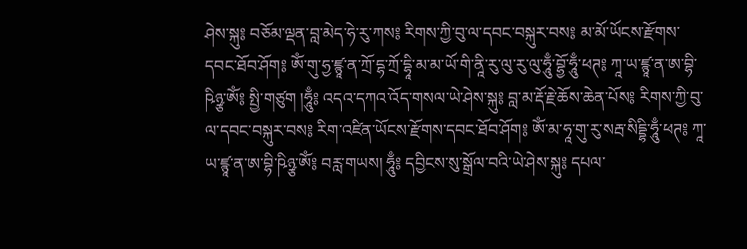ཤེས་སྐུ༔ བཅོམ་ལྡན་བླ་མེད་ཧེ་རུ་ཀས༔ རིགས་ཀྱི་བུ་ལ་དབང་བསྐུར་བས༔ མ་མོ་ཡོངས་རྫོགས་དབང་ཐོབ་ཤོག༔ ཨོཾ་གུ་ཧྱ་ཛྙཱ་ན་ཀྲོ་དྷ་ཀྲོ་དྷཱི་མ་མ་ཡོ་གི་ནཱི་རུ་ལུ་རུ་ལུ་ཧཱུྃ་བྷྱོ་ཧཱུྃ་ཕཊ༔ ཀཱ་ཡ་ཛྙཱ་ན་ཨ་བྷི་ཥིཉྩ་ཨོཾ༔ སྤྱི་གཙུག །ཧཱུྃ༔ འདའ་དཀའ་འོད་གསལ་ཡེ་ཤེས་སྐུ༔ བླ་མ་རྡོ་རྗེ་ཆོས་ཆེན་པོས༔ རིགས་ཀྱི་བུ་ལ་དབང་བསྐུར་བས༔ རིག་འཛིན་ཡོངས་རྫོགས་དབང་ཐོབ་ཤོག༔ ཨོཾ་མ་ཧཱ་གུ་རུ་སརྦ་སིདྡྷི་ཧཱུྃ་ཕཊ༔ ཀཱ་ཡ་ཛྙཱ་ན་ཨ་བྷི་ཥིཉྩ་ཨོཾ༔ བརླ་གཡས། ཧཱུྃ༔ དབྱིངས་སུ་སྒྲོལ་བའི་ཡེ་ཤེས་སྐུ༔ དཔལ་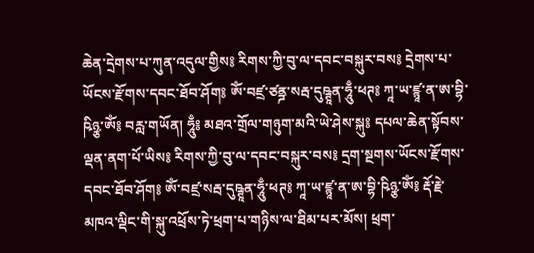ཆེན་དྲེགས་པ་ཀུན་འདུལ་གྱིས༔ རིགས་ཀྱི་བུ་ལ་དབང་བསྐུར་བས༔ དྲེགས་པ་ཡོངས་རྫོགས་དབང་ཐོབ་ཤོག༔ ཨོཾ་བཛྲ་ཙནྜ་སརྦ་དུཥྚཱན་ཧཱུྃ་ཕཊ༔ ཀཱ་ཡ་ཛྙཱ་ན་ཨ་བྷི་ཥིཉྩ་ཨོཾ༔ བརླ་གཡོན། ཧཱུྃ༔ མཐའ་གྲོལ་གཉུག་མའི་ཡེ་ཤེས་སྐུ༔ དཔལ་ཆེན་སྟོབས་ལྡན་ནག་པོ་ཡིས༔ རིགས་ཀྱི་བུ་ལ་དབང་བསྐུར་བས༔ དྲག་སྔགས་ཡོངས་རྫོགས་དབང་ཐོབ་ཤོག༔ ཨོཾ་བཛྲ་སརྦ་དུཥྚཱན་ཧཱུྃ་ཕཊ༔ ཀཱ་ཡ་ཛྙཱ་ན་ཨ་བྷི་ཥིཉྩ་ཨོཾ༔ རྡོ་རྗེ་མཁའ་ལྡིང་གི་སྐུ་འཕྲོས་ཏེ་ཕྲག་པ་གཉིས་ལ་ཐིམ་པར་མོས། ཕྲག་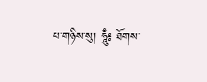པ་གཉིས་སུ། ཧཱུྃ༔ ཐོགས་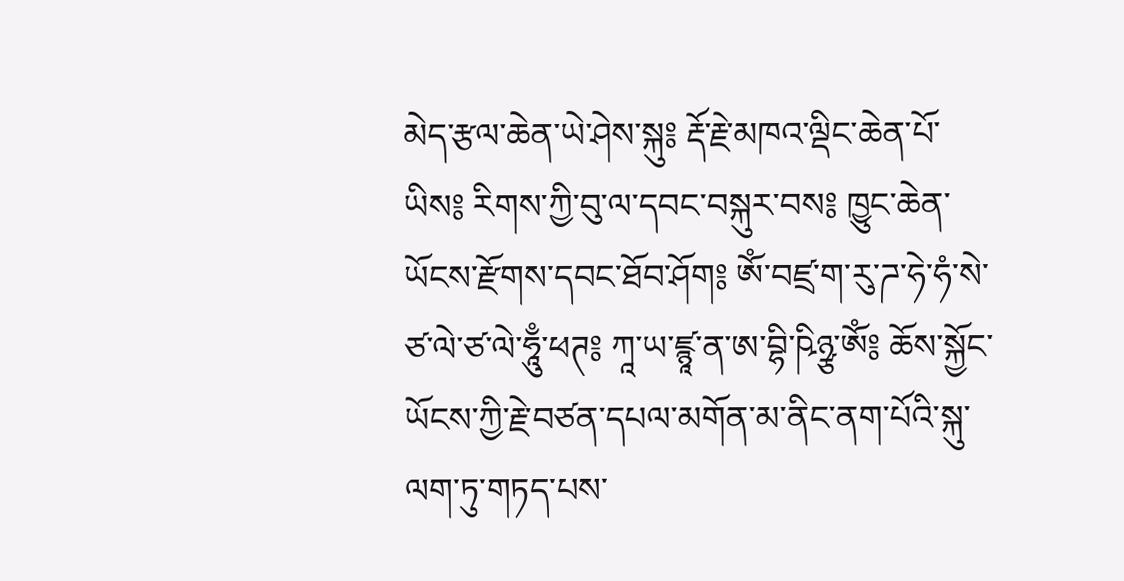མེད་རྩལ་ཆེན་ཡེ་ཤེས་སྐུ༔ རྡོ་རྗེ་མཁའ་ལྡིང་ཆེན་པོ་ཡིས༔ རིགས་ཀྱི་བུ་ལ་དབང་བསྐུར་བས༔ ཁྱུང་ཆེན་ཡོངས་རྫོགས་དབང་ཐོབ་ཤོག༔ ཨོཾ་བཛྲ་ག་རུ་ཌ་ཧེ་ཧཾ་སེ་ཙ་ལེ་ཙ་ལེ་ཧཱུྃ་ཕཊ༔ ཀཱ་ཡ་ཛྙཱ་ན་ཨ་བྷི་ཥིཉྩ་ཨོཾ༔ ཆོས་སྐྱོང་ཡོངས་ཀྱི་རྗེ་བཙན་དཔལ་མགོན་མ་ནིང་ནག་པོའི་སྐུ་ལག་ཏུ་གཏད་པས་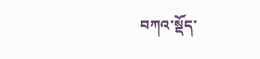བཀའ་སྡོད་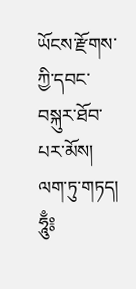ཡོངས་རྫོགས་ཀྱི་དབང་བསྐུར་ཐོབ་པར་མོས། ལག་ཏུ་གཏད། ཧཱུྃ༔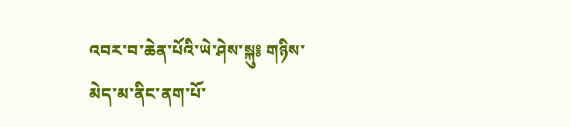འབར་བ་ཆེན་པོའི་ཡེ་ཤེས་སྐུ༔ གཉིས་མེད་མ་ནིང་ནག་པོ་